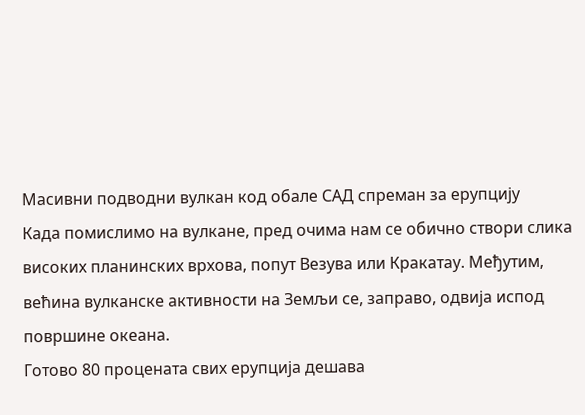Масивни подводни вулкан код обале САД спреман за ерупцију
Када помислимо на вулкане, пред очима нам се обично створи слика високих планинских врхова, попут Везува или Кракатау. Међутим, већина вулканске активности на Земљи се, заправо, одвија испод површине океана.
Готово 80 процената свих ерупција дешава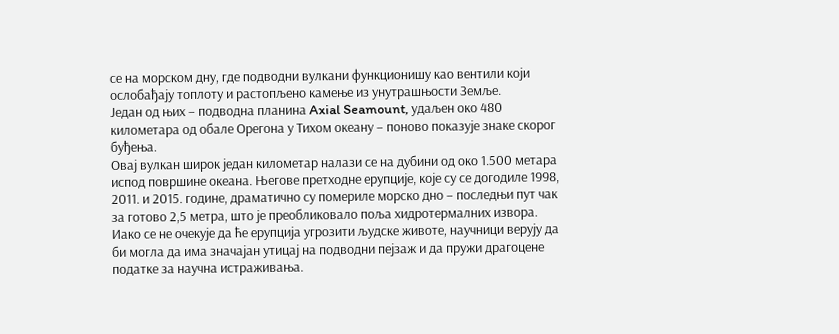се на морском дну, где подводни вулкани функционишу као вентили који ослобађају топлоту и растопљено камење из унутрашњости Земље.
Један од њих – подводна планина Axial Seamount, удаљен око 480 километара од обале Орегона у Тихом океану – поново показује знаке скорог буђења.
Овај вулкан широк један километар налази се на дубини од око 1.500 метара испод површине океана. Његове претходне ерупције, које су се догодиле 1998, 2011. и 2015. године, драматично су помериле морско дно – последњи пут чак за готово 2,5 метра, што је преобликовало поља хидротермалних извора.
Иако се не очекује да ће ерупција угрозити људске животе, научници верују да би могла да има значајан утицај на подводни пејзаж и да пружи драгоцене податке за научна истраживања.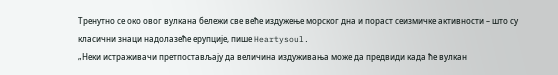Тренутно се око овог вулкана бележи све веће издужење морског дна и пораст сеизмичке активности – што су класични знаци надолазеће ерупције, пише Heartysoul.
„Неки истраживачи претпостављају да величина издуживања може да предвиди када ће вулкан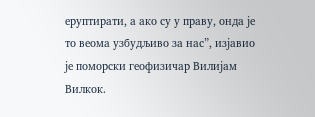еруптирати, а ако су у праву, онда је то веома узбудљиво за нас”, изјавио је поморски геофизичар Вилијам Вилкок.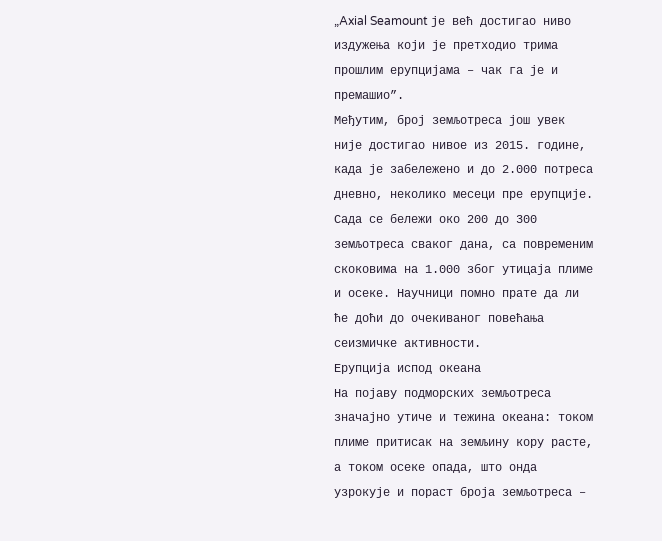„Axial Seamount је већ достигао ниво издужења који је претходио трима прошлим ерупцијама – чак га је и премашио”.
Међутим, број земљотреса још увек није достигао нивое из 2015. године, када је забележено и до 2.000 потреса дневно, неколико месеци пре ерупције.
Сада се бележи око 200 до 300 земљотреса сваког дана, са повременим скоковима на 1.000 због утицаја плиме и осеке. Научници помно прате да ли ће доћи до очекиваног повећања сеизмичке активности.
Ерупција испод океана
На појаву подморских земљотреса значајно утиче и тежина океана: током плиме притисак на земљину кору расте, а током осеке опада, што онда узрокује и пораст броја земљотреса –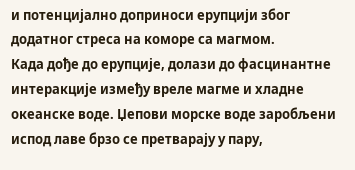и потенцијално доприноси ерупцији због додатног стреса на коморе са магмом.
Када дође до ерупције, долази до фасцинантне интеракције између вреле магме и хладне океанске воде. Џепови морске воде заробљени испод лаве брзо се претварају у пару,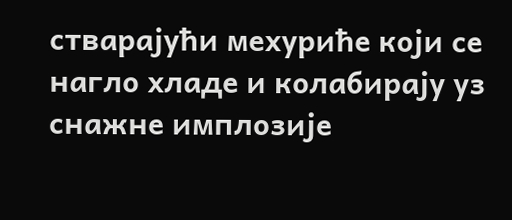стварајући мехуриће који се нагло хладе и колабирају уз снажне имплозије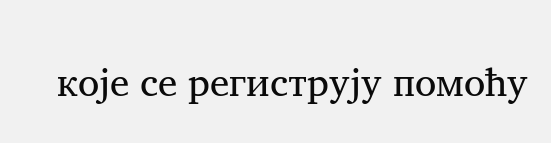које се региструју помоћу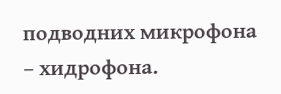подводних микрофона – хидрофона.